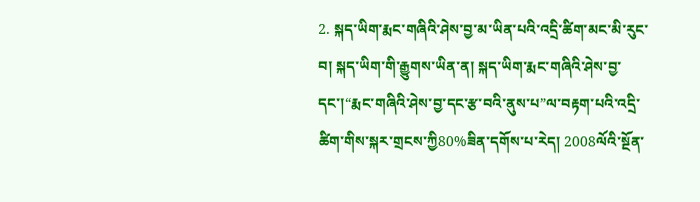2. སྐད་ཡིག་རྨང་གཞིའི་ཤེས་བྱ་མ་ཡིན་པའི་འདྲི་ཚིག་མང་མི་རུང་བ། སྐད་ཡིག་གི་རྒྱུགས་ཡིན་ན། སྐད་ཡིག་རྨང་གཞིའི་ཤེས་བྱ་དང་།“རྨང་གཞིའི་ཤེས་བྱ་དང་རྩ་བའི་ནུས་པ”ལ་བརྟག་པའི་འདྲི་ཚིག་གིས་སྐར་གྲངས་ཀྱི80%ཟིན་དགོས་པ་རེད། 2008ལོའི་སྔོན་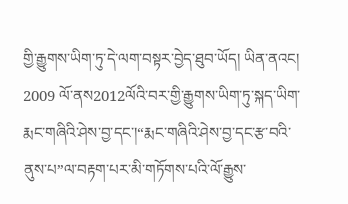གྱི་རྒྱུགས་ཡིག་ཏུ་དེ་ལག་བསྟར་བྱེད་ཐུབ་ཡོད། ཡིན་ནའང། 2009 ལོ་ནས2012ལོའི་བར་གྱི་རྒྱུགས་ཡིག་ཏུ་སྐད་ཡིག་རྨང་གཞིའི་ཤེས་བྱ་དང་།“རྨང་གཞིའི་ཤེས་བྱ་དང་རྩ་བའི་ནུས་པ”ལ་བརྟག་པར་མི་གཏོགས་པའི་ལོ་རྒྱུས་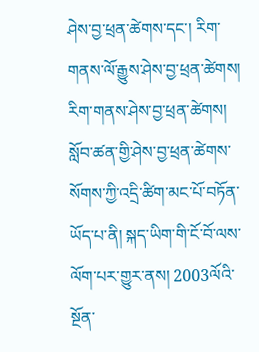ཤེས་བྱ་ཕྲན་ཚེགས་དང་། རིག་གནས་ལོ་རྒྱུས་ཤེས་བྱ་ཕྲན་ཚེགས། རིག་གནས་ཤེས་བྱ་ཕྲན་ཚེགས། སློབ་ཚན་གྱི་ཤེས་བྱ་ཕྲན་ཚེགས་སོགས་ཀྱི་འདྲི་ཚིག་མང་པོ་བཏོན་ཡོད་པ་ནི། སྐད་ཡིག་གི་ངོ་བོ་ལས་ལོག་པར་གྱུར་ནས། 2003ལོའི་སྔོན་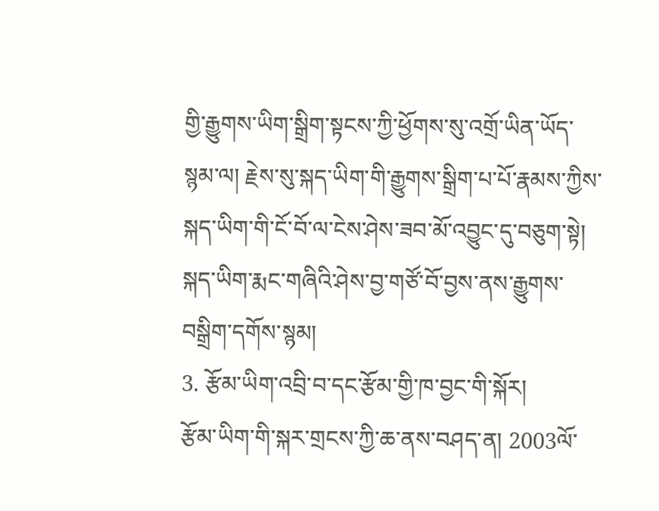གྱི་རྒྱུགས་ཡིག་སྒྲིག་སྟངས་ཀྱི་ཕྱོགས་སུ་འགྲོ་ཡིན་ཡོད་སྙམ་ལ། རྗེས་སུ་སྐད་ཡིག་གི་རྒྱུགས་སྒྲིག་པ་པོ་རྣམས་ཀྱིས་སྐད་ཡིག་གི་ངོ་བོ་ལ་ངེས་ཤེས་ཟབ་མོ་འབྱུང་དུ་བཅུག་སྟེ། སྐད་ཡིག་རྨང་གཞིའི་ཤེས་བྱ་གཙོ་བོ་བྱས་ནས་རྒྱུགས་བསྒྲིག་དགོས་སྙམ།
3. རྩོམ་ཡིག་འབྲི་བ་དང་རྩོམ་གྱི་ཁ་བྱང་གི་སྐོར།
རྩོམ་ཡིག་གི་སྐར་གྲངས་ཀྱི་ཆ་ནས་བཤད་ན། 2003ལོ་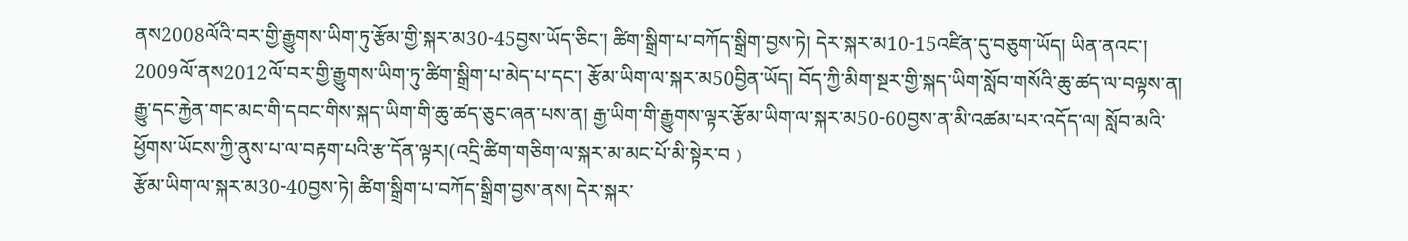ནས2008ལོའི་བར་གྱི་རྒྱུགས་ཡིག་ཏུ་རྩོམ་གྱི་སྐར་མ30-45བྱས་ཡོད་ཅིང་། ཚིག་སྒྲིག་པ་བཀོད་སྒྲིག་བྱས་ཏེ། དེར་སྐར་མ10-15འཛིན་དུ་བཅུག་ཡོད། ཡིན་ནའང་། 2009ལོ་ནས2012ལོ་བར་གྱི་རྒྱུགས་ཡིག་ཏུ་ཚིག་སྒྲིག་པ་མེད་པ་དང་། རྩོམ་ཡིག་ལ་སྐར་མ50བྱིན་ཡོད། བོད་ཀྱི་མིག་སྔར་གྱི་སྐད་ཡིག་སློབ་གསོའི་ཆུ་ཚད་ལ་བལྟས་ན། རྒྱུ་དང་རྐྱེན་གང་མང་གི་དབང་གིས་སྐད་ཡིག་གི་ཆུ་ཚད་ཅུང་ཞན་པས་ན། རྒྱ་ཡིག་གི་རྒྱུགས་ལྟར་རྩོམ་ཡིག་ལ་སྐར་མ50-60བྱས་ན་མི་འཚམ་པར་འདོད་ལ། སློབ་མའི་ཕྱོགས་ཡོངས་ཀྱི་ནུས་པ་ལ་བརྟག་པའི་རྩ་དོན་ལྟར།(འདྲི་ཚིག་གཅིག་ལ་སྐར་མ་མང་པོ་མི་སྟེར་བ﹚
རྩོམ་ཡིག་ལ་སྐར་མ30-40བྱས་ཏེ། ཚིག་སྒྲིག་པ་བཀོད་སྒྲིག་བྱས་ནས། དེར་སྐར་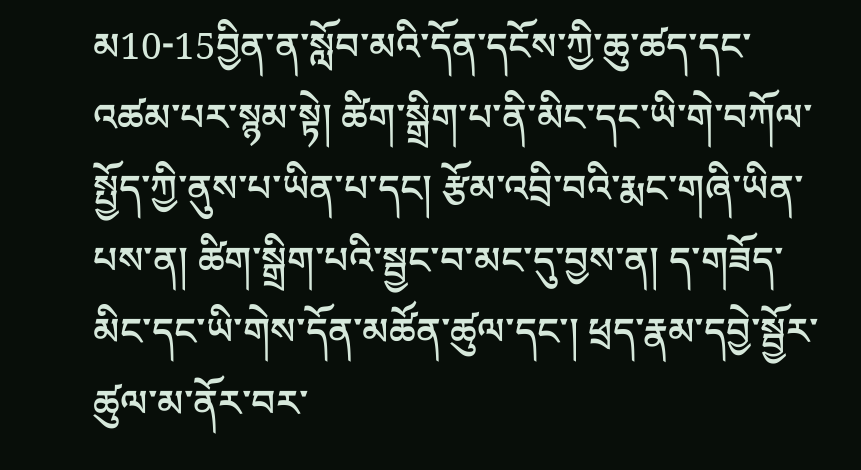མ10-15བྱིན་ན་སློབ་མའི་དོན་དངོས་ཀྱི་ཆུ་ཚད་དང་འཚམ་པར་སྙམ་སྟེ། ཚིག་སྒྲིག་པ་ནི་མིང་དང་ཡི་གེ་བཀོལ་སྤྱོད་ཀྱི་ནུས་པ་ཡིན་པ་དང། རྩོམ་འབྲི་བའི་རྨང་གཞི་ཡིན་པས་ན། ཚིག་སྒྲིག་པའི་སྦྱང་བ་མང་དུ་བྱས་ན། ད་གཟོད་མིང་དང་ཡི་གེས་དོན་མཚོན་ཚུལ་དང་། ཕྲད་རྣམ་དབྱེ་སྦྱོར་ཚུལ་མ་ནོར་བར་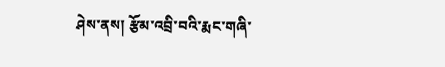ཤེས་ནས། རྩོམ་འབྲི་བའི་རྨང་གཞི་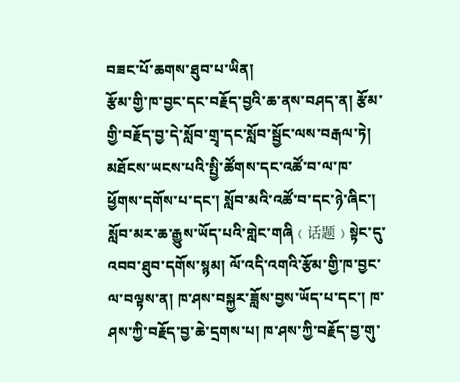བཟང་པོ་ཆགས་ཐུབ་པ་ཡིན།
རྩོམ་གྱི་ཁ་བྱང་དང་བརྗོད་བྱའི་ཆ་ནས་བཤད་ན། རྩོམ་གྱི་བརྗོད་བྱ་དེ་སློབ་གྲྭ་དང་སློབ་སྦྱོང་ལས་བརྒལ་ཏེ། མཐོངས་ཡངས་པའི་སྤྱི་ཚོགས་དང་འཚོ་བ་ལ་ཁ་ཕྱོགས་དགོས་པ་དང་། སློབ་མའི་འཚོ་བ་དང་ཉེ་ཞིང་། སློབ་མར་ཆ་རྒྱུས་ཡོད་པའི་གླེང་གཞི﹙话题﹚སྟེང་དུ་འབབ་ཐུབ་དགོས་སྙམ། ལོ་འདི་འགའི་རྩོམ་གྱི་ཁ་བྱང་ལ་བལྟས་ན། ཁ་ཤས་བསྐྱར་ཟློས་བྱས་ཡོད་པ་དང་། ཁ་ཤས་ཀྱི་བརྗོད་བྱ་ཆེ་དྲགས་པ། ཁ་ཤས་ཀྱི་བརྗོད་བྱ་གུ་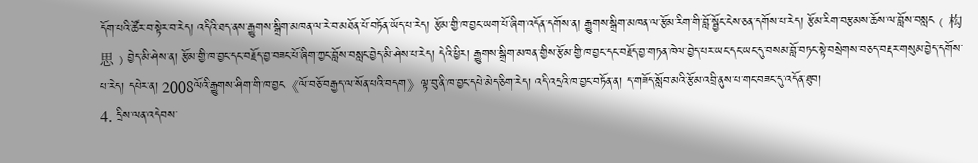དོག་པའི་ཚོར་བ་སྟེར་བ་རེད། འདིའི་ཐད་ནས་རྒྱུགས་སྒྲིག་མཁན་ལ་རེ་བ་མཐོན་པོ་བཏོན་ཡོད་པ་རེད། རྩོམ་གྱི་ཁ་བྱང་ཡག་པོ་ཞིག་འདོན་དགོས་ན། རྒྱུགས་སྒྲིག་མཁན་ལ་རྩོམ་རིག་གི་བློ་སྦྱོང་ངེས་ཅན་དགོས་པ་རེད། རྩོམ་རིག་བརྩམས་ཆོས་ལ་བློས་བསླང﹙构思﹚བྱེད་མི་ཤེས་ན། རྩོམ་གྱི་ཁ་བྱང་དང་བརྗོད་བྱ་བཟང་པོ་ཞིག་ཀྱང་བློས་བསླང་བྱེད་མི་ཤེས་པ་རེད། དེའི་ཕྱིར། རྒྱུགས་སྒྲིག་མཁན་གྱིས་རྩོམ་གྱི་ཁ་བྱང་དང་བརྗོད་བྱ་གཏན་ཁེལ་བྱེད་པར་ཡང་དང་ཡང་དུ་བསམ་བློ་བཏང་སྟེ་བསྲེགས་བཅད་བརྡར་གསུམ་བྱེད་དགོས་པ་རེད། དཔེར་ན། 2008ལོའི་རྒྱུགས་ཤིག་གི་ཁ་བྱང《ལོ་བཅོ་བརྒྱད་ལ་སོན་པའི་བདག》ལྟ་བུ་ནི་ཁ་བྱང་དཔེ་མེད་ཅིག་རེད། འདི་འདྲའི་ཁ་བྱང་བཏོན་ན། ད་གཟོད་སློབ་མའི་རྩོམ་འབྲི་ནུས་པ་གང་བཟང་དུ་འདོན་ཐུབ།
4. དྲིས་ལན་འདེབས་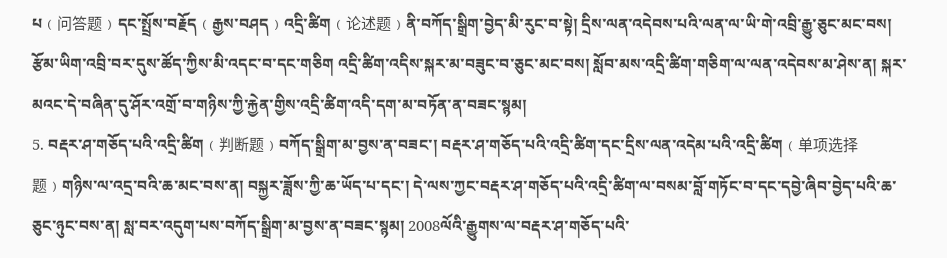པ﹙问答题﹚དང་སྤྲོས་བརྗོད﹙རྒྱས་བཤད﹚འདྲི་ཚིག﹙论述题﹚ནི་བཀོད་སྒྲིག་བྱེད་མི་རུང་བ་སྟེ། དྲིས་ལན་འདེབས་པའི་ལན་ལ་ཡི་གེ་འབྲི་རྒྱུ་ཅུང་མང་བས། རྩོམ་ཡིག་འབྲི་བར་དུས་ཚོད་ཀྱིས་མི་འདང་བ་དང་གཅིག འདྲི་ཚིག་འདིས་སྐར་མ་བཟུང་བ་ཅུང་མང་བས། སློབ་མས་འདྲི་ཚིག་གཅིག་ལ་ལན་འདེབས་མ་ཤེས་ན། སྐར་མའང་དེ་བཞིན་དུ་ཤོར་འགྲོ་བ་གཉིས་ཀྱི་རྐྱེན་གྱིས་འདྲི་ཚིག་འདི་དག་མ་བཏོན་ན་བཟང་སྙམ།
5. བརྡར་ཤ་གཅོད་པའི་འདྲི་ཚིག﹙判断题﹚བཀོད་སྒྲིག་མ་བྱས་ན་བཟང་། བརྡར་ཤ་གཅོད་པའི་འདྲི་ཚིག་དང་དྲིས་ལན་འདེམ་པའི་འདྲི་ཚིག﹙单项选择题﹚གཉིས་ལ་འདྲ་བའི་ཆ་མང་བས་ན། བསྐྱར་ཟློས་ཀྱི་ཆ་ཡོད་པ་དང་། དེ་ལས་ཀྱང་བརྡར་ཤ་གཅོད་པའི་འདྲི་ཚིག་ལ་བསམ་བློ་གཏོང་བ་དང་དབྱེ་ཞིབ་བྱེད་པའི་ཆ་ཅུང་ཉུང་བས་ན། སླ་བར་འདུག་པས་བཀོད་སྒྲིག་མ་བྱས་ན་བཟང་སྙམ། 2008ལོའི་རྒྱུགས་ལ་བརྡར་ཤ་གཅོད་པའི་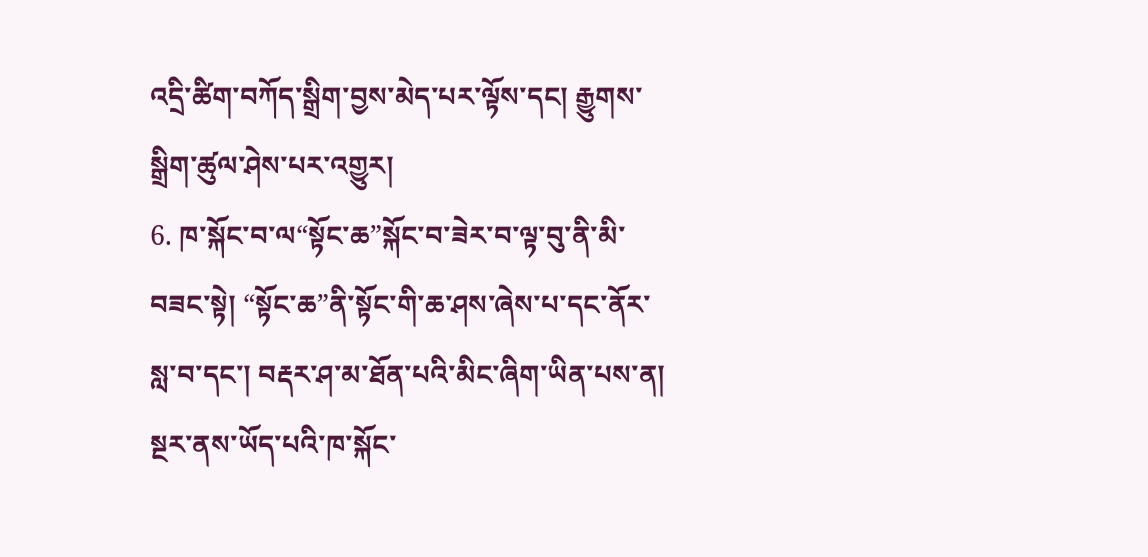འདྲི་ཚིག་བཀོད་སྒྲིག་བྱས་མེད་པར་ལྟོས་དང། རྒྱུགས་སྒྲིག་ཚུལ་ཤེས་པར་འགྱུར།
6. ཁ་སྐོང་བ་ལ“སྟོང་ཆ”སྐོང་བ་ཟེར་བ་ལྟ་བུ་ནི་མི་བཟང་སྟེ། “སྟོང་ཆ”ནི་སྟོང་གི་ཆ་ཤས་ཞེས་པ་དང་ནོར་སླ་བ་དང་། བརྡར་ཤ་མ་ཐོན་པའི་མིང་ཞིག་ཡིན་པས་ན། སྔར་ནས་ཡོད་པའི་ཁ་སྐོང་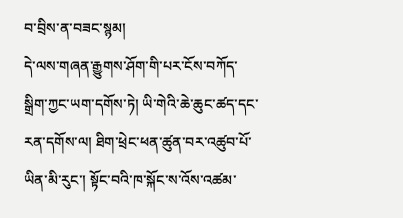བ་བྲིས་ན་བཟང་སྙམ།
དེ་ལས་གཞན་རྒྱུགས་ཤོག་གི་པར་ངོས་བཀོད་སྒྲིག་ཀྱང་ཡག་དགོས་ཏེ། ཡི་གེའི་ཆེ་ཆུང་ཚད་དང་རན་དགོས་ལ། ཐིག་ཕྲེང་ཕན་ཚུན་བར་འཚུབ་པོ་ཡིན་མི་རུང་། སྟོང་བའི་ཁ་སྐོང་ས་འོས་འཚམ་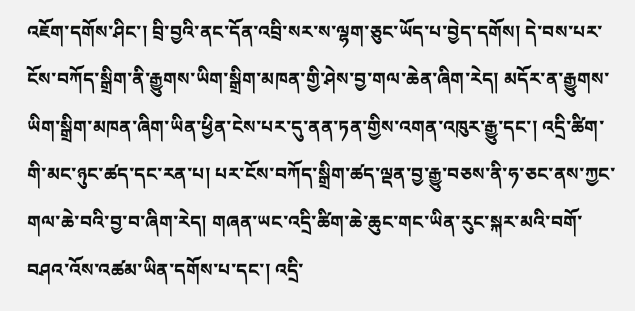འཇོག་དགོས་ཤིང་། བྲི་བྱའི་ནང་དོན་འབྲི་སར་ས་ལྷག་ཅུང་ཡོད་པ་བྱེད་དགོས། དེ་བས་པར་ངོས་བཀོད་སྒྲིག་ནི་རྒྱུགས་ཡིག་སྒྲིག་མཁན་གྱི་ཤེས་བྱ་གལ་ཆེན་ཞིག་རེད། མདོར་ན་རྒྱུགས་ཡིག་སྒྲིག་མཁན་ཞིག་ཡིན་ཕྱིན་ངེས་པར་དུ་ནན་ཏན་གྱིས་འགན་འཁུར་རྒྱུ་དང་། འདྲི་ཚིག་གི་མང་ཉུང་ཚད་དང་རན་པ། པར་ངོས་བཀོད་སྒྲིག་ཚད་ལྡན་བྱ་རྒྱུ་བཅས་ནི་ཧ་ཅང་ནས་ཀྱང་གལ་ཆེ་བའི་བྱ་བ་ཞིག་རེད། གཞན་ཡང་འདྲི་ཚིག་ཆེ་ཆུང་གང་ཡིན་རུང་སྐར་མའི་བགོ་བཤའ་འོས་འཚམ་ཡིན་དགོས་པ་དང་། འདྲི་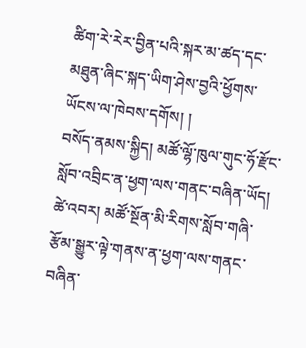ཚིག་རེ་རེར་བྱིན་པའི་སྐར་མ་ཚད་དང་མཐུན་ཞིང་སྐད་ཡིག་ཤེས་བྱའི་ཕྱོགས་ཡོངས་ལ་ཁེབས་དགོས། །
བསོད་ནམས་སྐྱིད། མཚོ་ལྷོ་ཁུལ་གུང་ཧོ་རྫོང་སློབ་འབྲིང་ན་ཕྱག་ལས་གནང་བཞིན་ཡོད།
ཚེ་འབར། མཚོ་སྔོན་མི་རིགས་སློབ་གཞི་རྩོམ་སྒྱུར་ལྟེ་གནས་ན་ཕྱག་ལས་གནང་བཞིན་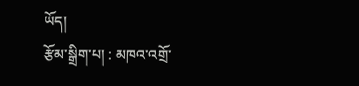ཡོད།
རྩོམ་སྒྲིག་པ། : མཁའ་འགྲོ་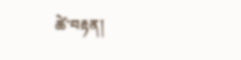ཚེ་བརྟན།